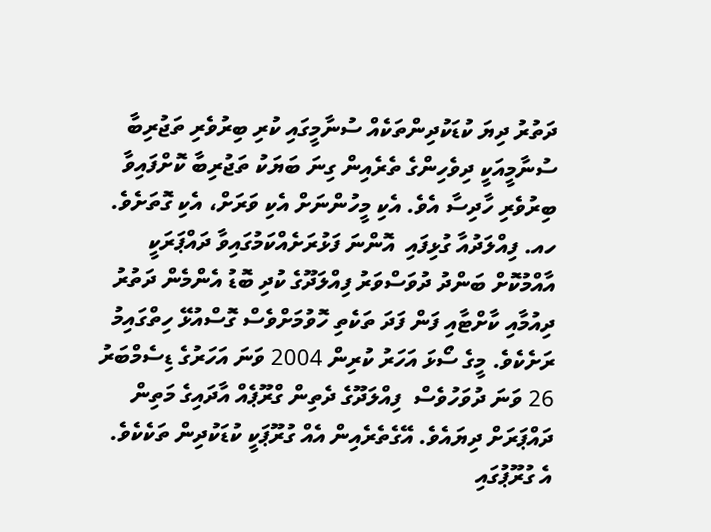ދަތުރު ދިޔަ ކުޑަކުދިންތަކެއް ސުނާމީގައި ކުރި ބިރުވެރި ތަޖުރިބާ
ސުނާމީއަކީ ދިވެހިންގެ ތެރެއިން ގިނަ ބަޔަކު ތަޖުރިބާ ކޮށްފައިވާ ބިރުވެރި ހާދިސާ އެވެ. އެކި މީހުންނަށް އެކި ވަރަށް، އެކި ގޮތަށެވެ.
ހއ. ފިއްލަދުއާ ގުޅިފައި  އޮންނަ ފަޅުރަށެއްކަމުގައިވާ ދައްޕަރަކީ އާއްމުކޮށް ބަންދު ދުވަސްވަރު ފިއްލަދޫގެ ކުދި ބޮޑު އެންމެން ދަތުރު ދިއުމާއި ކާށްޓާއި ފަން ފަދަ ތަކެތި ހޮވުމަށްވެސް ގޮސްއުޅޭ ހިތްގައިމު ރަށެކެވެ. މީގެ ސޯޅަ އަހަރު ކުރިން 2004 ވަނަ އަހަރުގެ ޑިސެމްބަރު 26 ވަނަ ދުވަހުވެސް  ފިއްލަދޫގެ ދެތިން ގްރޫޕެއް އާދައިގެ މަތިން ދައްޕަރަށް ދިޔައެވެ. އޭގެތެރެއިން އެއް ގުރޫޕަކީ ކުޑަކުދިން ތަކެކެވެ. އެ ގުރޫޕުގައި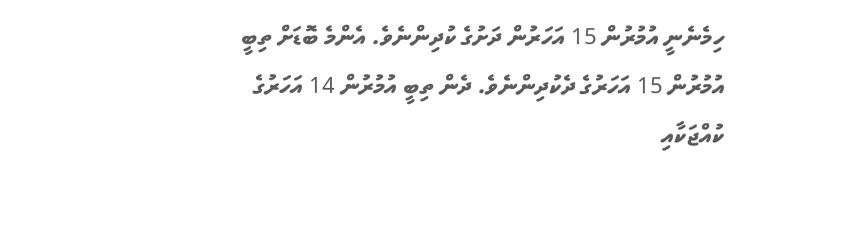ހިމެނެނީ އުމުރުން 15 އަހަރުން ދަށުގެ ކުދިންނެވެ. އެންމެ ބޮޑަށް ތިބީ އުމުރުން 15 އަހަރުގެ ދެކުދިންނެވެ. ދެން ތިބީ އުމުރުން 14 އަހަރުގެ ކުއްޖަކާއި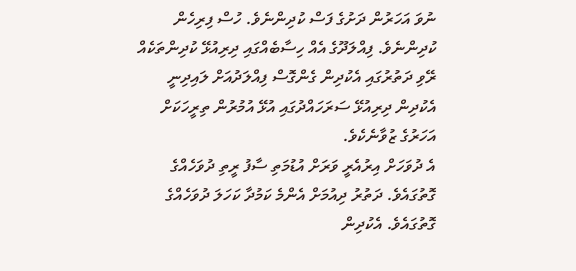ނުވަ އަހަރުން ދަށުގެ ފަސް ކުދިންނެވެ. ހުސް ފިރިހެން ކުދިންނެވެ. ފިއްލަދޫގެ އެއް ހިސާބެއްގައި ދިރިއުޅޭ ކުދިންތަކެއް ރޭވި ދަތުރުގައި އެކުދިން ގެންގޮސް ފިއްލަދުއަށް ލައިދިނީ އެކުދިން ދިރިއުޅޭ ސަރަހައްދުގައި އުޅޭ އުމުރުން ތިރީހަކަށް އަހަރުގެ ޒުވާނެކެވެ.
އެ ދުވަހަށް އިރުއެރީ ވަރަށް އުޑުމަތި ސާފު ރީތި ދުވަހެއްގެ ގޮތުގައެވެ. ދަތުރު ދިއުމަށް އެންމެ ކަމުދާ ކަހަލަ ދުވަހެއްގެ ގޮތުގައެވެ. އެކުދިން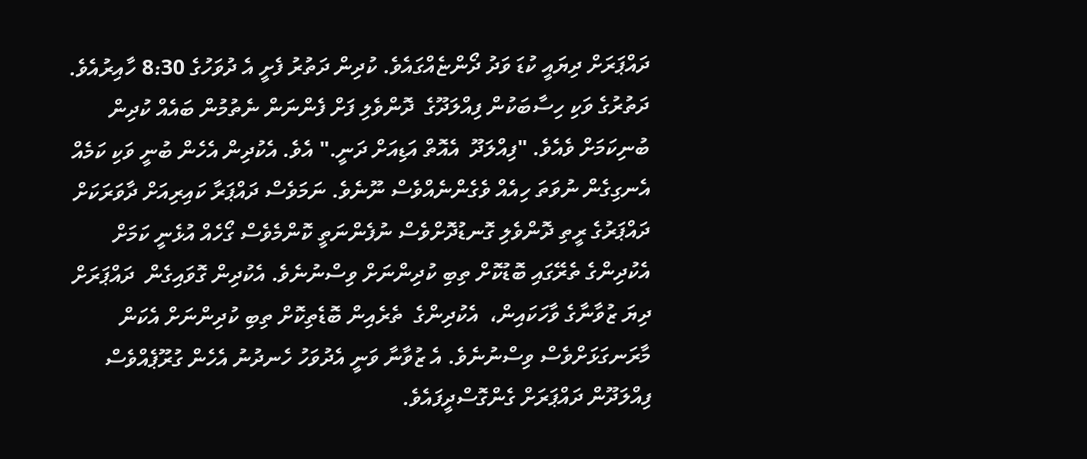ދައްޕަރަށް ދިޔައީ ކުޑަ ވަދު ދޯންޏެއްގައެވެ. ކުދިން ދަތުރު ފެށީ އެ ދުވަހުގެ 8:30 ހާއިރުއެވެ. ދަތުރުގެ ވަކި ހިސާބަކުން ފިއްލަދޫގެ  ދޮންވެލި ފަށް ފެންނަން ނެތުމުން ބައެއް ކުދިން ބުނިކަމަށް ވެއެވެ. "ފިއްލަދޫ  އެއޮތް އަޑިއަށް ދަނީ." އެވެ. އެކުދިން އެހެން ބުނީ ވަކި ކަމެއް އެނގިގެން ނުވަތަ ހިއެއް ވެގެންނެއްވެސް ނޫނެވެ. ނަމަވެސް ދައްޕަރާ ކައިރިއަށް ދާވަރަކަށް ދައްޕަރުގެ ރީތި ދޮންވެލި ގޮނޑުދޮށްވެސް ނުފެންނަތީ ކޮންމެވެސް ގޯހެއް އުޅެނީ ކަމަށް އެކުދިންގެ ތެރޭގައި ބޮޑުކޮށް ތިބި ކުދިންނަށް ވިސްނުނެވެ. އެކުދިން ގޮވައިގެން  ދައްޕަރަށް ދިޔަ ޒުވާނާގެ ވާހަކައިން،  އެކުދިންގެ  ތެރެއިން ބޮޑެތިކޮށް ތިބި ކުދިންނަށް އެކަން މާރަނގަޅަށްވެސް ވިސްނުނެވެ. އެ ޒުވާނާ ވަނީ އެދުވަހު ހެނދުނު އެހެން ގުރޫޕެއްވެސް ފިއްލަދޫން ދައްޕަރަށް ގެންގޮސްދީފައެވެ.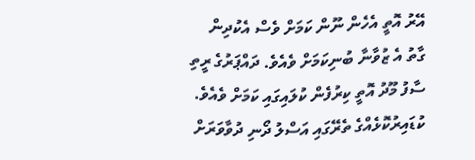އޭރު އޮތީ އެހެން ނޫން ކަމަށް ވެސް އެކުދިން ގާތު އެ ޒުވާނާ ބުނިކަމަށް ވެއެވެ. ދައްޕަރުގެ ރީތި ސާފު މޫދު އޮތީ ކިރުފެން ކުލައިގައި ކަމަށް ވެއެވެ.
ކުޑައިރުކޮޅެއްގެ ތެރޭގައި އަސްލު ދޯނި ދުވާވަރަށް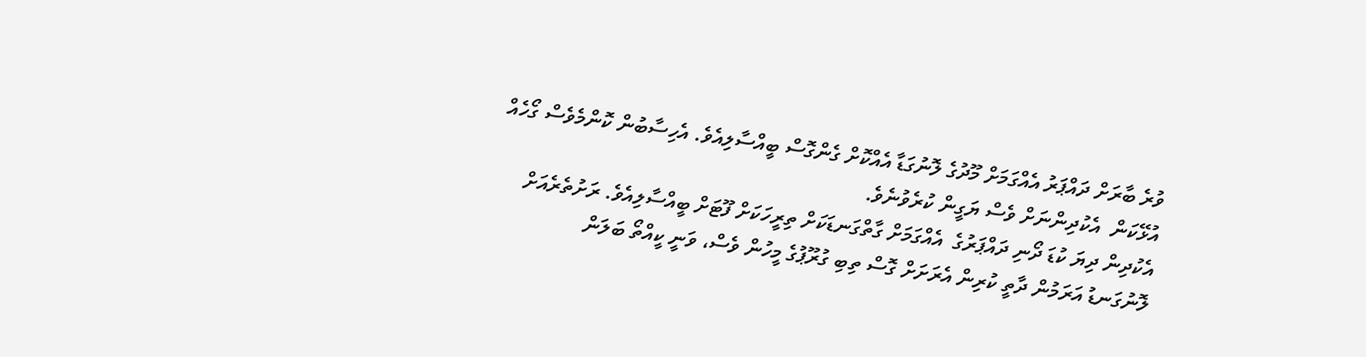ވުރެ ބާރަށް ދައްޕަރު އެއްގަމަށް މޫދުގެ ލޮނުގަޑާ އެއްކޮށް ގެންގޮސް ބީއްސާލިއެވެ. އެހިސާބުން ކޮންމެވެސް ގޯހެއް އުޅޭކަން  އެކުދިންނަށް ވެސް ޔަގީން ކުރެވުނެވެ.
އެކުދިން ދިޔަ ކުޑަ ދޯނި ދައްޕަރުގެ  އެއްގަމަށް ގާތްގަނޑަކަށް ތިރީހަކަށް ފޫޓަށް ބީއްސާލިއެވެ. ރަށުތެރެއަށް ލޮނުގަނޑު އަރަމުން ދާތީ ކުރިން އެރަށަށް ގޮސް ތިބި ގުރޫޕުގެ މީހުން ވެސް، ވަނީ ކީއްތޯ ބަލަން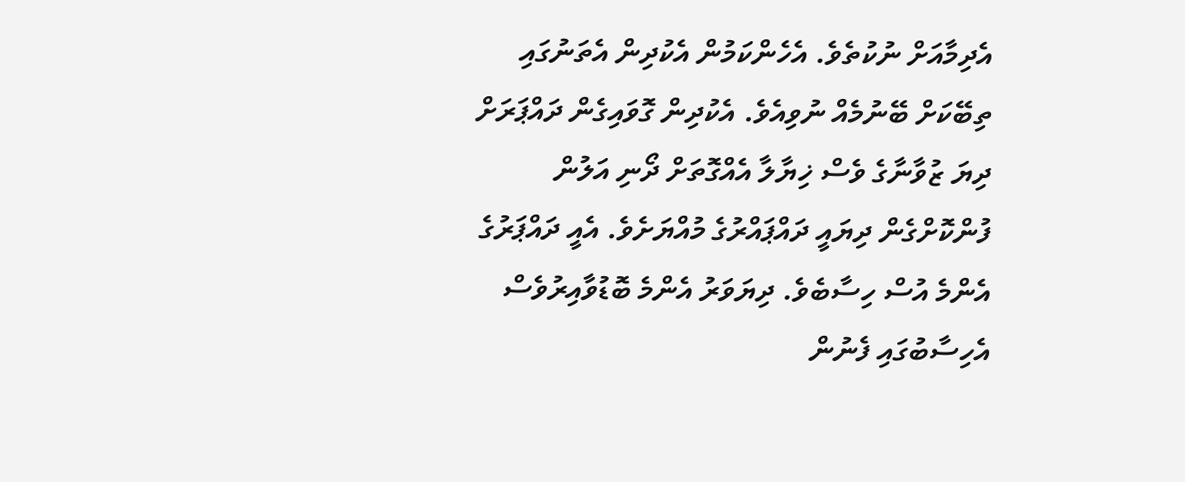އެދިމާއަށް ނުކުތެވެ. އެހެންކަމުން އެކުދިން އެތަނުގައި ތިބޭކަށް ބޭނުމެއް ނުވިއެވެ. އެކުދިން ގޮވައިގެން ދައްޕަރަށް ދިޔަ ޒުވާނާގެ ވެސް ޚިޔާލާ އެއްގޮތަށް ދޯނި އަލުން ފުންކޮށްގެން ދިޔައީ ދައްޕައްރުގެ މުއްޔަށެވެ. އެއީ ދައްޕަރުގެ އެންމެ އުސް ހިސާބެވެ. ދިޔަވަރު އެންމެ ބޮޑުވާއިރުވެސް އެހިސާބުގައި ފެނުން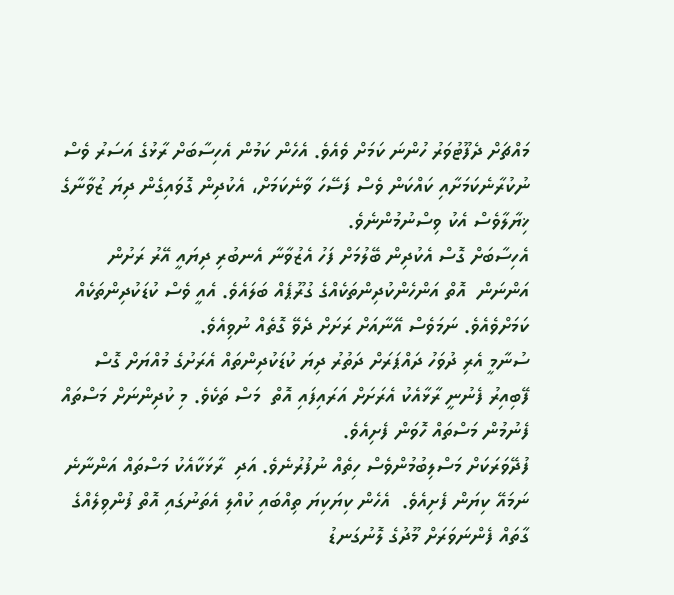މައްޗަށް ދެފޫޓުވަރު ހުންނަ ކަމަށް ވެއެވެ. އެހެން ކަމުން އެހިސާބަށް ރާޅުގެ އަސަރު ވެސް ނުކުރާނެކަމަށާއި ކައްކަން ވެސް ފަސޭހަ ވާނެކަމަށް، އެކުދިން ގޮވައިގެން ދިޔަ ޒުވާނާގެ ޚިޔާލާވެސް އެކު ވިސްނުމުންނެވެ.
އެހިސާބަށް ގޮސް އެކުދިން ބޭލުމަށް ފަހު އެޒުވާނާ އެނބުރި ދިޔައީ އޭރު ރަށުން އަންނަން  އޮތް އަންހެންކުދިންތަކެއްގެ ގުރޫޕެއް ބަލައެވެ. އެއީ ވެސް ކުޑަކުދިންތަކެއް ކަމަށްވެއެވެ. ނަމަވެސް އޭނާއަށް ރަށަށް ދެވޭ ގޮތެއް ނުވިއެވެ.
ސުނާމީ އެރި ދުވަހު ދައްޕަރަށް ދަތުރު ދިޔަ ކުޑަކުދިންތައް އެރަށުގެ މުއްޔަށް ގޮސް ފޭބިއިރު ފެނުނީ ރާޅާއެކު އެރަށަށް އަރައިފައި އޮތް  މަސް ތަކެވެ. މި ކުދިންނަށް މަސްތައް ފެނުމުން މަސްތައް ހޮވަން ފެށިއެވެ.
ފުދޭވަރަކަށް މަސްލިބުމުންވެސް ހިތެއް ނުފުރުނެވެ. އަދި  ރާޅަކާއެކު މަސްތައް އަންނާނެ ނަމައޭ ކިޔަން ފެށިއެވެ.  އެހެން ކިޔަކިޔަ ތިއްބައި ކުއްލި އެތަނުގައި އޮތް ފުންވިލެއްގެ ގާތައް ފެންނަވަރަށް މޫދުގެ ލޮނުގަނޑު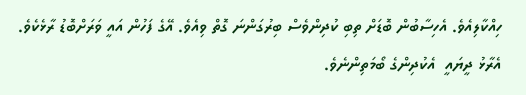ހިއްކާލިއެވެ. އެހިސާބުން ބޮޑަށް ތިބި ކުދިންވެސް ބިރުގަންނަ ގޮތް ވިއެވެ. އޭގެ ފަހުން އައީ ވަރަށްބޮޑު ރާޅެކެވެ. އެރާޅު ދީޔައީ  އެކުދިންގެ ބޯމަތިންނެވެ.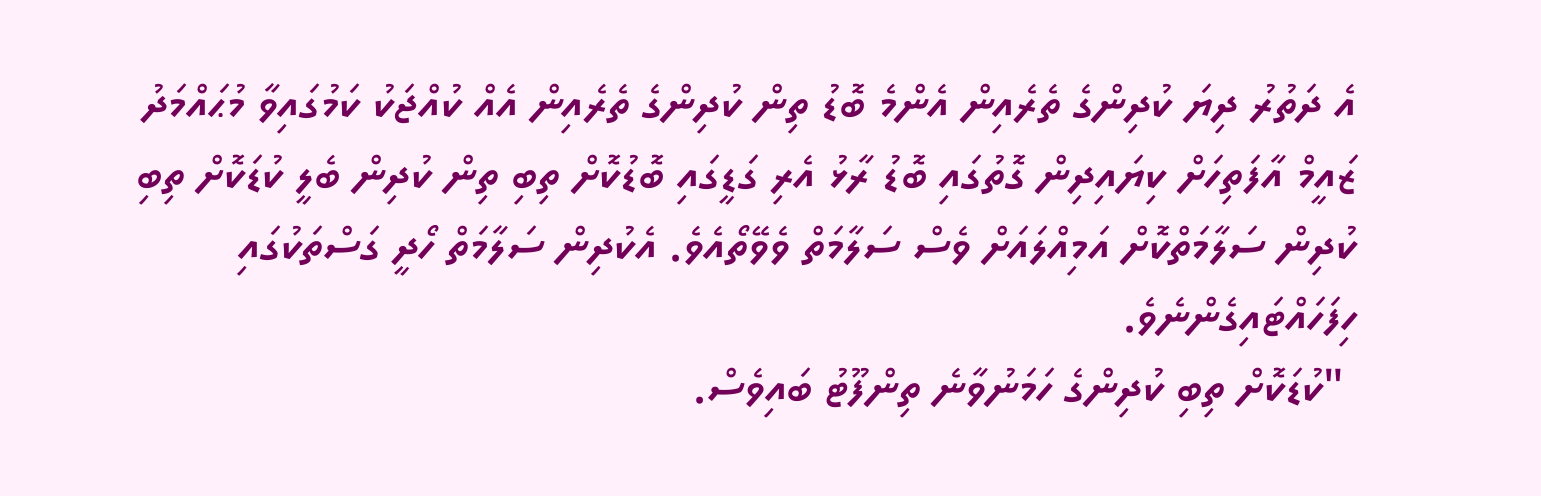އެ ދަތުރު ދިޔަ ކުދިންގެ ތެރެއިން އެންމެ ބޮޑު ތިން ކުދިންގެ ތެރެއިން އެއް ކުއްޖަކު ކަމުގައިވާ މުޙައްމަދު ޒައީމް އާފަތިހަށް ކިޔައިދިން ގޮތުގައި ބޮޑު ރާޅު އެރި ގަޑީގައި ބޮޑުކޮށް ތިބި ތިން ކުދިން ބެލީ ކުޑަކޮށް ތިބި ކުދިން ސަލާމަތްކޮށް އަމިއްލައަށް ވެސް ސަލާމަތް ވެވޭތޯއެވެ. އެކުދިން ސަލާމަތް ހޯދީ ގަސްތަކުގައި ހިފަހައްޓައިގެންނެވެ.
 "ކުޑަކޮށް ތިބި ކުދިންގެ ހަމަނުވާނެ ތިންފޫޓު ބައިވެސް.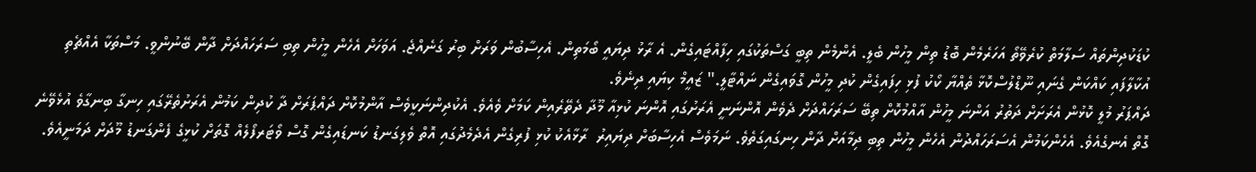ކުޑަކުދިންތައް ސަލާމަތް ކުރެވޭތޯ އަހަރެމެން ބޮޑު ތިން މީހުން ބެލީ. އެންމެން ތިބީ ގަސްތަކުގައި ހިފާއްޓައިގެން. އެ ރާޅު ދިޔައީ ބޯމަތިން. އެހިސާބުން ވަރަށް ބިރު ގަނެއްޖެ. އަވަހަށް އެހެން މީހުން ތިބި ސަރަހައްދަށް ދާން ބޭނުންވީ. މަސްތަކާ އެއްޗެތި  އުކާލާފައި ކައްކަން ގެނައި ނޫޑްލުސްކޮޅާ ތެއްޔާ ކޯކު ފުޅި ހިފައިގެން ކުދި މީހުން ގޮވައިގެން ނައްޓާލީ." ޒައީމް ކިޔައި ދިނެވެ.
ދައްޕަރު މުލީ ކޮޅުން އެރަށަށް ދަތުރު އަންނަ މީހުން އާއްމުކޮށް ތިބޭ ސަރަހައްދަށް ދެވެން އޮންނަނީ އެރަށުގައި އޮންނަ ކުޅިއާ މޫދާ ދެތޭރެއިން ކަމަށް ވެއެވެ. އެކުދިންނަކީވެސް އާންމުކޮށް ދައްޕަރަށް ދާ ކުދިން ކަމުން އެރަށުތެރޭގައި ހިނގާ ބިނގާވެ އުޅެވޭނެ ގޮތް އެނގެއެވެ. އެހެންކަމުން އެސަރަހައްދުން އެހެން މީހުން ތިބި ދިމާއަށް ދާން ހިނގައިގަތެވެ. ނަމަވެސް އެހިސާބަށް ދިޔައިރު  ރާޅާއެކު ކުޅި ފުރިގެން އެދެމެދުގައި އޮތް ވެލިގަނޑު ކަނޑައިގެން ގޮސް ވޯޓަރފޯލެއް ގޮތަށް ކުޅީގެ ފެންގަނޑު މޫދަށް ދަމަނީއެވެ.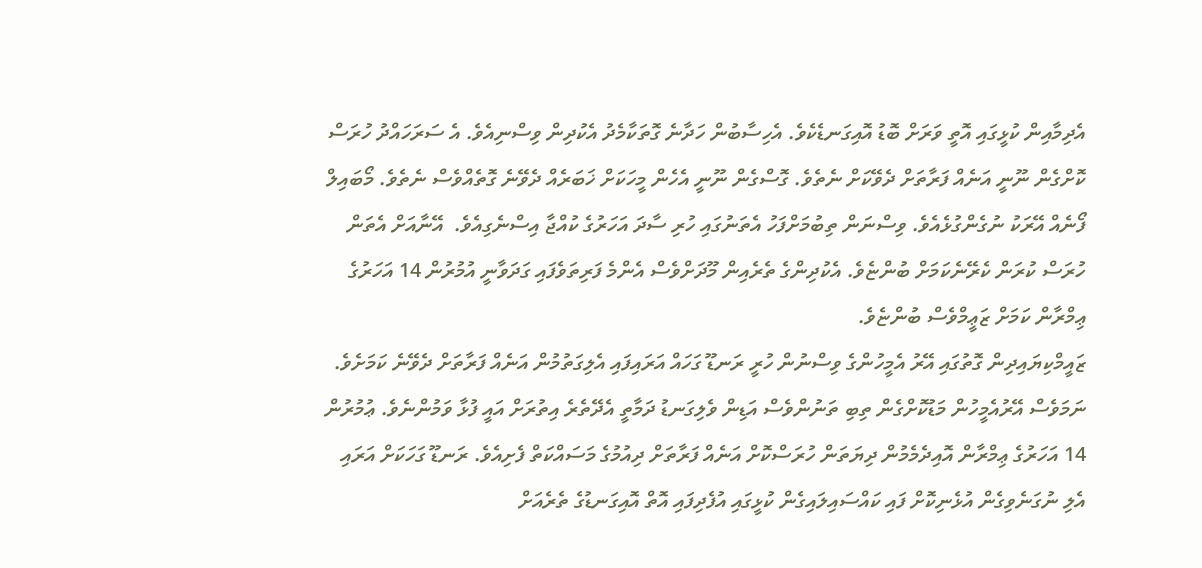އެދިމާއިން ކުޅީގައި އޮތީ ވަރަށް ބޮޑު އޮއިގަނޑެކެވެ. އެހިސާބުން ހަދާނެ ގޮތަކާމެދު އެކުދިން ވިސްނިއެވެ. އެ ސަރަހައްދު ހުރަސް ކޮށްގެން ނޫނީ އަނެއް ފަރާތަށް ދެވޭކަށް ނެތެވެ. ގޮސްގެން ނޫނީ އެހެން މީހަކަށް ޚަބަރެއް ދެވޭނެ ގޮތެއްވެސް ނެތެވެ. މޯބައިލް ފޯނެއް އޭރަކު ނުގެންގުޅެއެވެ. ވިސްނަން ތިބުމަށްފަހު އެތަނުގައި ހުރި ސާދަ އަހަރުގެ ކުއްޖާ އިސްނެގިއެވެ.  އޭނާއަށް އެތަން ހުރަސް ކުރަން ކެރޭނެކަމަށް ބުންޏެވެ. އެކުދިންގެ ތެރެއިން މޫދަށްވެސް އެންމެ ފަރިތަވެފައި ގަދަވާނީ އުމުރުން 14 އަހަރުގެ ޢިމްރާން ކަމަށް ޒަޢީމްވެސް ބުންޏެވެ.
ޒައީމްކިޔައިދިން ގޮތުގައި އޭރު އެމީހުންގެ ވިސްނުން ހުރީ ރަނޑޫ ގަހައް އަރައިފައި އެލިގަތުމުން އަނެއް ފަރާތަށް ދެވޭނެ ކަމަށެވެ. ނަމަވެސް އޭރުއެމީހުން މަޑުކޮށްގެން ތިބި ތަނުންވެސް އަޑިން ވެލިގަނޑު ދަމާތީ އެދޭތެރެ އިތުރަށް އައީ ފުޅާ ވަމުންނެވެ. ޢުމުރުން 14 އަހަރުގެ ޢިމްރާން އޮއިދެމެމުން ދިޔަތަން ހުރަސްކޮށް އަނެއް ފަރާތަށް ދިއުމުގެ މަސައްކަތް ފެށިއެވެ. ރަނޑޫ ގަހަކަށް އަރައި އެލި ނުގަނެވިގެން އުޅެނިކޮށް ފައި ކައްސައިލައިގެން ކުޅީގައި އުފެދިފައި އޮތް އޮއިގަނޑުގެ ތެރެއަށް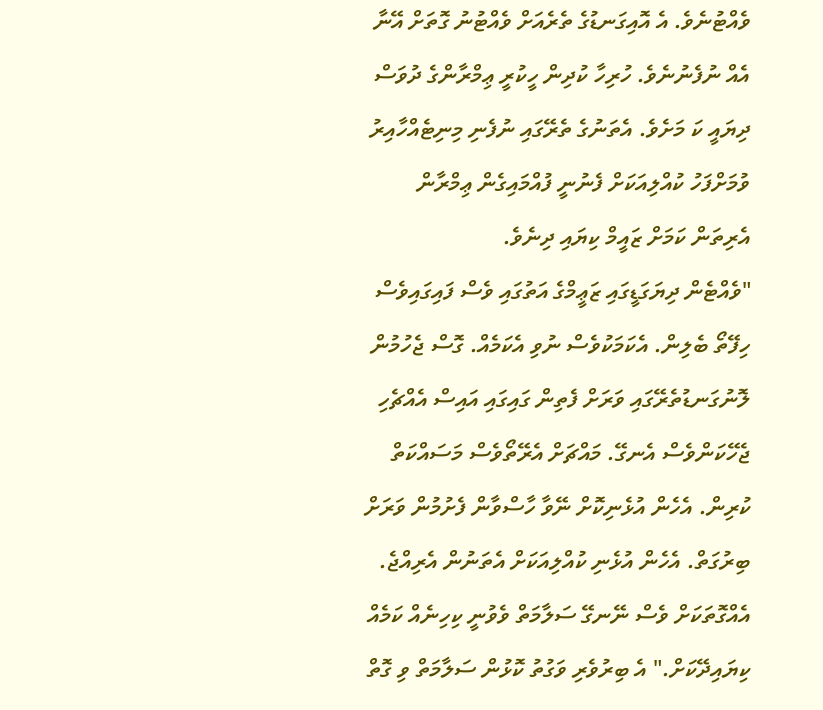ވެއްޓުނެވެ. އެ އޮއިގަނޑުގެ ތެރެއަށް ވެއްޓުނު ގޮތަށް އޭނާ އެއް ނުފެނުނެވެ. ހުރިހާ ކުދިން ހީކުރީ ޢިމްރާންގެ ދުވަސް ދިޔައީ ކަ މަށެވެ. އެތަނުގެ ތެރޭގައި ނުފެނި މިނިޓެއްހާއިރު ވުމަށްފަހު ކުއްލިއަކަށް ފެނުނީ ފުއްމައިގެން ޢިމްރާން އެރިތަން ކަމަށް ޒައީމް ކިޔައި ދިނެވެ.
"ވެއްޓެން ދިޔަގަޑީގައި ޒަޢީމްގެ އަތުގައި ވެސް ފައިގައިވެސް ހިފޭތޯ ބެލިން. އެކަމަކުވެސް ނުވި އެކަމެއް. ގޮސް ޖެހުމުން ލޮނުގަނޑުތެރޭގައި ވަރަށް ފެތިން ގައިގައި އައިސް އެއްޗެހި ޖެހޭކަންވެސް އެނގޭ. މައްޗަށް އެރޭތޯވެސް މަސައްކަތް ކުރިން. އެހެން އުޅެނިކޮށް ނޭވާ ހާސްވާން ފެށުމުން ވަރަށް ބިރުގަތް. އެހެން އުޅެނި ކުއްލިއަކަށް އެތަނުން އެރިއްޖެ.  އެއްގޮތަކަށް ވެސް ނޭނގޭ ސަލާމަތް ވެވުނީ ކިހިނެއް ކަމެއް ކިޔައިދޭކަށް." އެ ބިރުވެރި ވަގުތު ކޮޅުން ސަލާމަތް ވި ގޮތް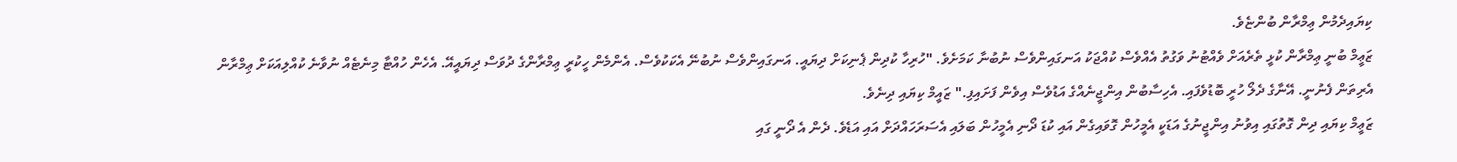ކިޔައިދެމުން ޢިމްރާން ބުންޏެވެ.
ޒަޢީމް ބުނީ ޢިމްރާން ކުޅީ ތެރެއަށް ވެއްޓުނު ވަގުތު އެއްވެސް ކުއްޖަކު އަނގައިންވެސް ނުބުނާ ކަމަށެވެ. "ހުރިހާ ކުދިން ޕެނިކަށް ދިޔައީ. އަނގައިންވެސް ނުބުނޭ އެކަކުވެސް. އެންމެން ހީކުރީ ޢިމްރާންގެ ދުވަސް ދިޔައީއޭ. އެހެން ހުއްޓާ މިނެޓެއް ނުވާނެ ކުއްލިއަކަށް ޢިމްރާން އެރިތަން ފެނުނީ. އޭނާގެ ދެލޯ ހުރީ ބޮޑުވެފައި. އެހިސާބުން އިންޖީނެއްގެ އަޑުވެސް އިވެން ފަށައިފި." ޒައީމް ކިޔައި ދިނެވެ.
ޒަޢީމް ކިޔައި ދިން ގޮތުގައި އިވުނު އިންޖީނުގެ އަޑަކީ އެމީހުން ގޮވައިގެން އައި ކުޑަ ދޯނި އެމީހުން ބަލައި އެސަރަހައްދަށް އައި އަޑެވެ. ދެން އެ ދޯނީ ގައި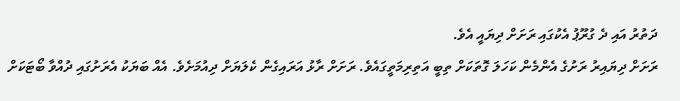ދަތުރު އައި ދެ ގުރޫޕު އެކުގައި ރަށަށް ދިޔައީ އެވެ.
ރަށަށް ދިޔައިރު ރަށުގެ އެންމެން ކަހަލަ ގޮތަކަށް ތިބީ އަތިރިމަތީގައެވެ. ރަށަށް ރާޅު އަރައިގެން ކެލަޔަށް ދިއުމަށެވެ. އެއް ބަޔަކު އެރަށުގައި ދުއްވާ ބޯޓަކަށް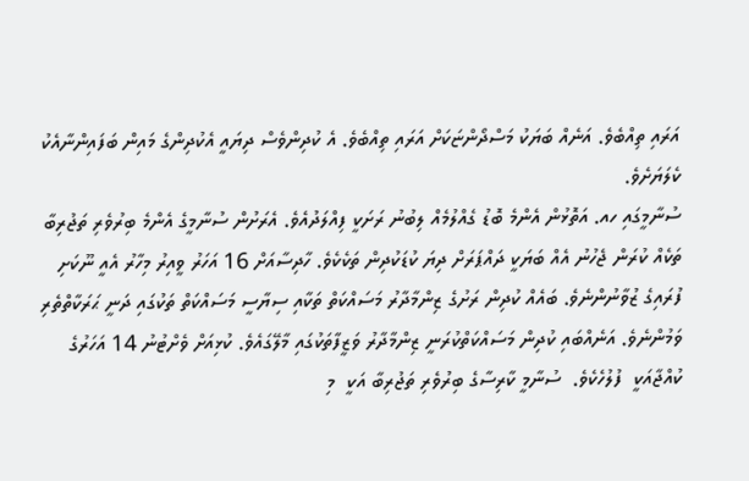އަރައި ތިއްބެވެ. އަނެއް ބަޔަކު މަސްދޯންޏަކަށް އަރައި ތިއްބެވެ. އެ ކުދިންވެސް ދިޔައީ އެކުދިންގެ މައިން ބަފައިންނާއެކު ކެލަޔަށެވެ.
ސުނާމީގައި ހއ. އަތޮޅުން އެންމެ ބޮޑު ގެއްލުމެއް ލިބުނު ރަށަކީ ފިއްލަދުއެވެ. އެރަށުން ސުނާމީގެ އެންމެ ބިރުވެރި ތަޖުރިބާ ތަކެއް ކުރަން ޖެހުނު އެއް ބަޔަކީ ދައްޕަރަށް ދިޔަ ކުޑަކުދިން ތަކެކެވެ. ހާދިސާއަށް 16 އަހަރު ވީއިރު މިހާރު އެއީ ނޫކަށި ފުރައިގެ ޒުވާނުންނެވެ. ބައެއް ކުދިން ރަށުގެ ޒިންމާދާރު މަސައްކަތް ތަކާއި ސިޔާސީ މަސައްކަތް ތަކުގައި ދަނީ ޙަރަކާތްތެރި ވަމުންނެވެ. އަނެއްބައި ކުދިން މަސައްކަތްކުރަނީ ޒިންމާދާރު ވަޒީފާތަކުގައި މާލޭގައެވެ. ކުޅިއަށް ވެށްޓުނު 14 އަހަރުގެ ކުއްޖާއަކީ  ފުލުހެކެވެ.  ސުނާމީ ކާރިސާގެ ބިރުވެރި ތަޖުރިބާ އަކީ  މި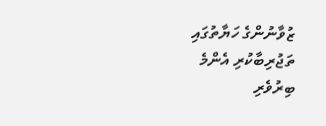ޒުވާނުންގެ ހަޔާތުގައި ތަޖުރިބާކުރި އެންމެ ބިރުވެރި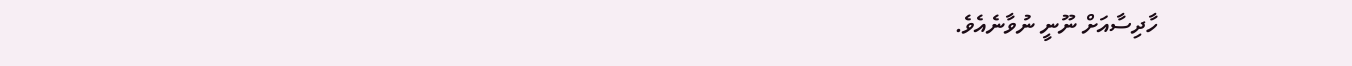ހާދިސާއަށް ނޫނީ ނުވާނެއެވެ.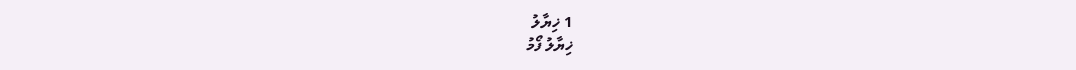1 ޚިޔާލު
ޚިޔާލު ފޯމު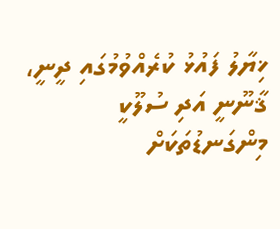ޚިޔާލު ފައުޅު ކުރެއްވުމުގައި ދީނީ، ޤާނޫނީ އަދި ސުލޫކީ މިންގަނޑުތަކަށް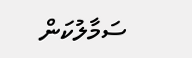ސަމާލުކަން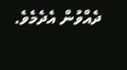ދެއްވުން އެދެމެވެ.